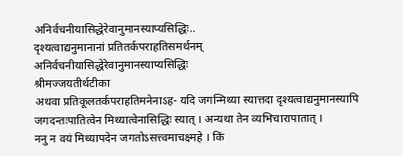अनिर्वचनीयासिद्धेरेवानुमानस्याप्यसिद्धिः..
दृश्यत्वाद्यनुमानानां प्रतितर्कपराहतिसमर्थनम्
अनिर्वचनीयासिद्धेरेवानुमानस्याप्यसिद्धिः
श्रीमज्जयतीर्थटीका
अथवा प्रतिकूलतर्कपराहतिमनेनाऽह- यदि जगन्मिथ्या स्यात्तदा दृश्यत्वाद्यनुमानस्यापि जगदन्तःपातित्वेन मिथ्यात्वेनासिद्धिः स्यात् । अन्यथा तेन व्यभिचारापातात् ।
ननु न वयं मिथ्यापदेन जगतोऽसत्त्वमाचक्ष्महे । किं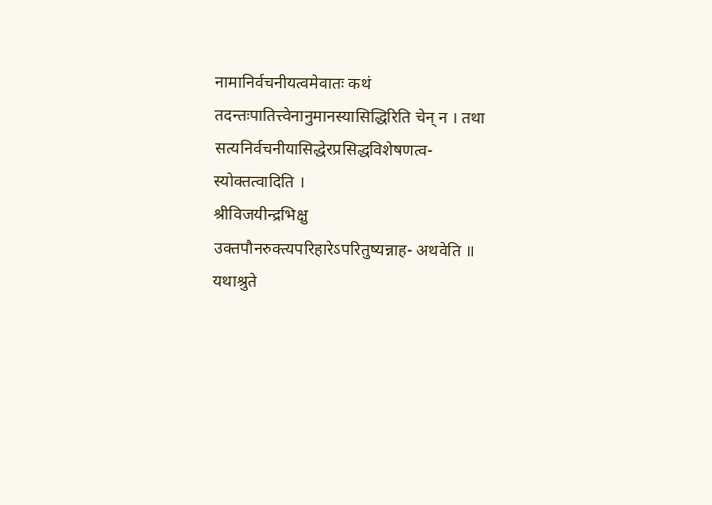नामानिर्वचनीयत्वमेवातः कथं तदन्तःपातित्त्वेनानुमानस्यासिद्धिरिति चेन् न । तथा सत्यनिर्वचनीयासिद्धेरप्रसिद्धविशेषणत्व-स्योक्तत्वादिति ।
श्रीविजयीन्द्रभिक्षु
उक्तपौनरुक्त्यपरिहारेऽपरितुष्यन्नाह- अथवेति ॥ यथाश्रुते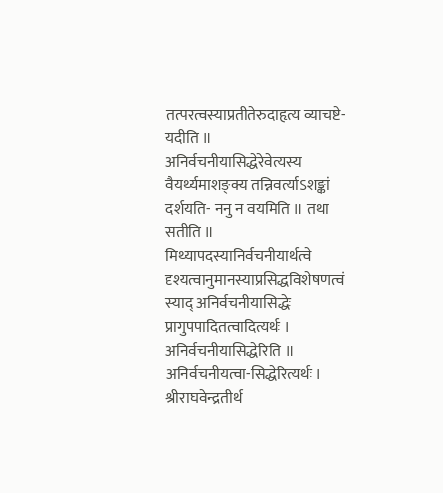तत्परत्वस्याप्रतीतेरुदाहृत्य व्याचष्टे- यदीति ॥ अनिर्वचनीयासिद्धेरेवेत्यस्य वैयर्थ्यमाशङ्क्य तन्निवर्त्याऽशङ्कां दर्शयति- ननु न वयमिति ॥ तथा सतीति ॥ मिथ्यापदस्यानिर्वचनीयार्थत्वे दृश्यत्वानुमानस्याप्रसिद्धविशेषणत्वं स्याद् अनिर्वचनीयासिद्धेः प्रागुपपादितत्वादित्यर्थः । अनिर्वचनीयासिद्धेरिति ॥ अनिर्वचनीयत्वा-सिद्धेरित्यर्थः ।
श्रीराघवेन्द्रतीर्थ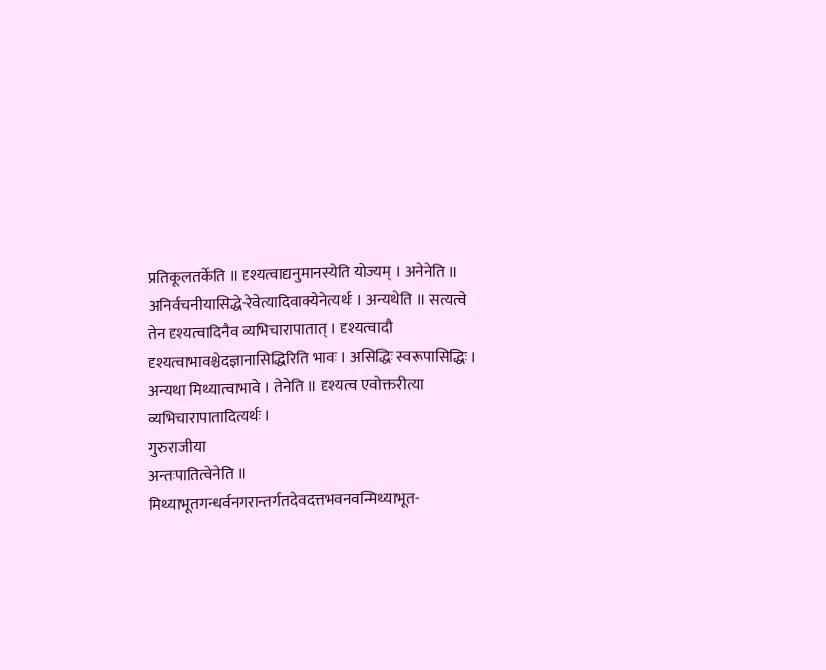प्रतिकूलतर्केति ॥ दृश्यत्वाद्यनुमानस्येति योज्यम् । अनेनेति ॥ अनिर्वचनीयासिद्धे-रेवेत्यादिवाक्येनेत्यर्थः । अन्यथेति ॥ सत्यत्वे तेन दृश्यत्वादिनैव व्यभिचारापातात् । दृश्यत्वादौ दृश्यत्वाभावश्चेदज्ञानासिद्धिरिति भावः । असिद्धिः स्वरूपासिद्धिः । अन्यथा मिथ्यात्वाभावे । तेनेति ॥ दृश्यत्व एवोक्तरीत्या व्यभिचारापातादित्यर्थः ।
गुरुराजीया
अन्तःपातित्वेनेति ॥ मिथ्याभूतगन्धर्वनगरान्तर्गतदेवदत्तभवनवन्मिथ्याभूत-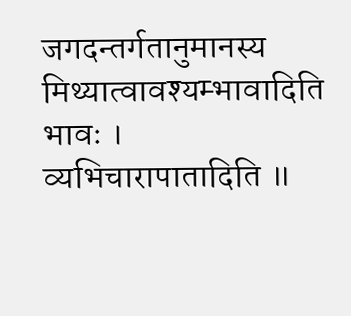जगदन्तर्गतानुमानस्य मिथ्यात्वावश्यम्भावादिति भावः । व्यभिचारापातादिति ॥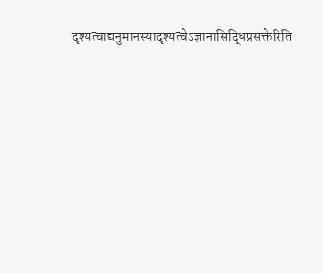दृश्यत्वाद्यनुमानस्यादृश्यत्वेऽज्ञानासिद्धिप्रसक्तेरिति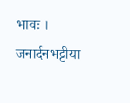भावः ।
जनार्दनभट्टीया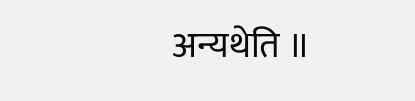अन्यथेति ॥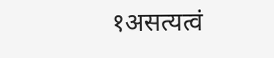१असत्यत्वं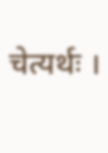चेत्यर्थः ।